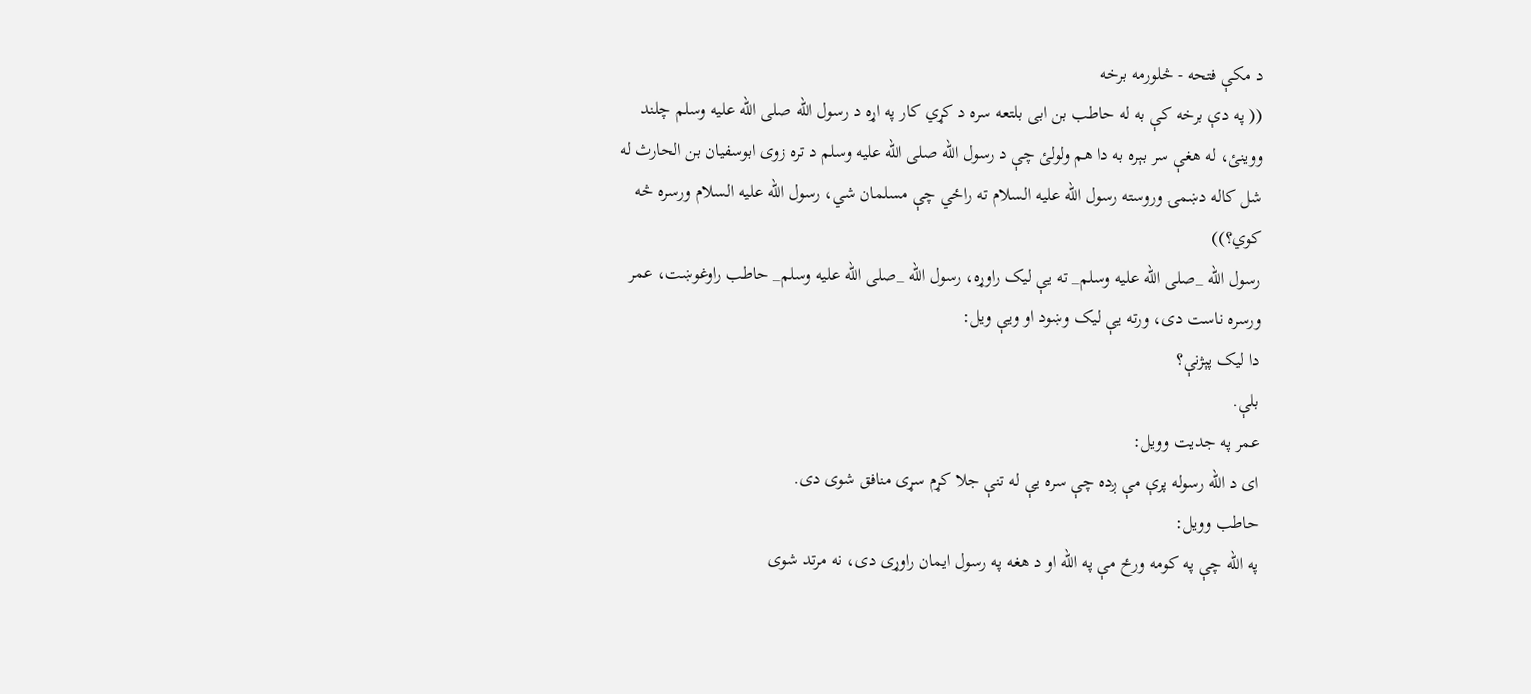د مکې فتحه - څلورمه برخه
(( په دې برخه کې به له حاطب بن ابی بلتعه سره د کړي کار په اړه د رسول الله صلی الله علیه وسلم چلند ووینئ، له هغې سر بېره به دا هم ولولئ چې د رسول الله صلی الله علیه وسلم د تره زوی ابوسفیان بن الحارث له شل کاله دښمۍ وروسته رسول الله علیه السلام ته راځي چې مسلمان شي، رسول الله علیه السلام ورسره څه کوي؟))
رسول الله _صلى الله عليه وسلم_ ته يې ليک راوړه، رسول الله _صلى الله عليه وسلم_ حاطب راوغوښت، عمر ورسره ناست دی، ورته يې ليک وښود او ويې ويل:
دا ليک پېژنې؟
بلې.
عمر په جديت وويل:
ای د الله رسوله پرې مې ږده چې سره يې له تنې جلا کړم سړی منافق شوی دی.
حاطب وويل:
په الله چې په کومه ورځ مې په الله او د هغه په رسول ايمان راوړی دی، نه مرتد شوی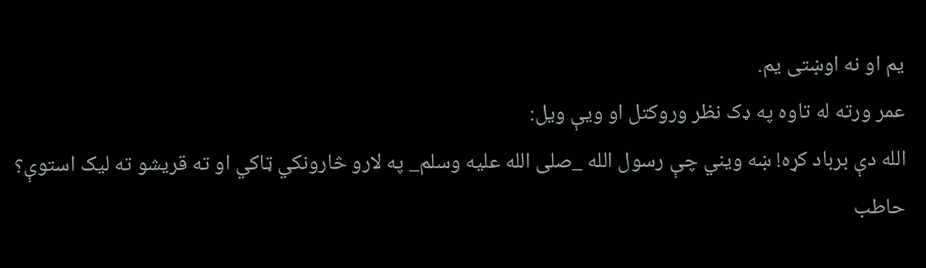يم او نه اوښتی يم.
عمر ورته له تاوه په ډک نظر وروکتل او ويې ويل:
الله دې برباد کړه! ښه ويني چې رسول الله _صلى الله عليه وسلم_ په لارو څارونکي ټاکي او ته قريشو ته ليک استوې؟
حاطب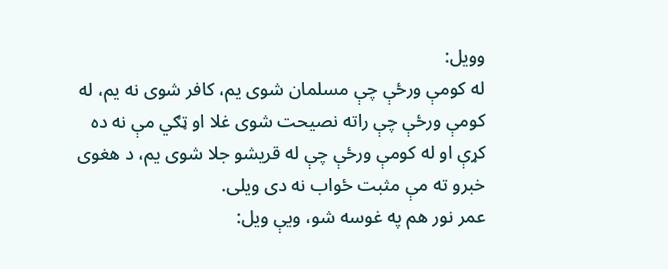وويل:
له کومې ورځې چې مسلمان شوی يم، کافر شوی نه يم، له کومې ورځې چې راته نصيحت شوی غلا او ټګي مې نه ده کړې او له کومې ورځې چې له قریشو جلا شوی يم، د هغوی خبرو ته مې مثبت ځواب نه دی ويلی.
عمر نور هم په غوسه شو، ويې ويل: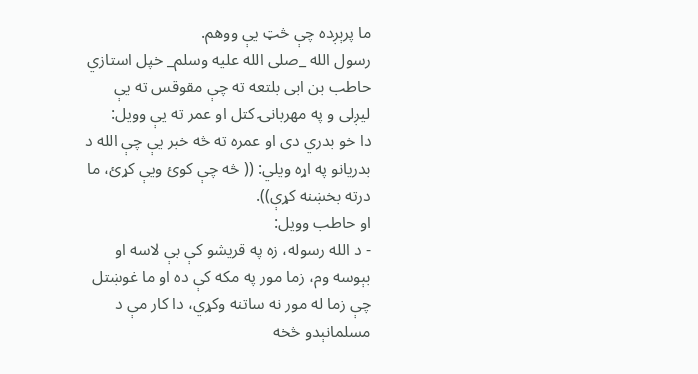ما پرېږده چې څټ يې ووهم.
رسول الله _صلى الله عليه وسلم_ خپل استازي حاطب بن ابی بلتعه ته چې مقوقس ته يې ليږلی و په مهربانۍ کتل او عمر ته يې وويل:
دا خو بدري دی او عمره ته څه خبر يې چې الله د بدريانو په اړه ويلي: (( څه چې کوئ ويې کړئ، ما درته بخښنه کړې)).
او حاطب وويل:
- د الله رسوله، زه په قريشو کې بې لاسه او بېوسه وم، زما مور په مکه کې ده او ما غوښتل چې زما له مور نه ساتنه وکړي، دا کار مې د مسلمانېدو څخه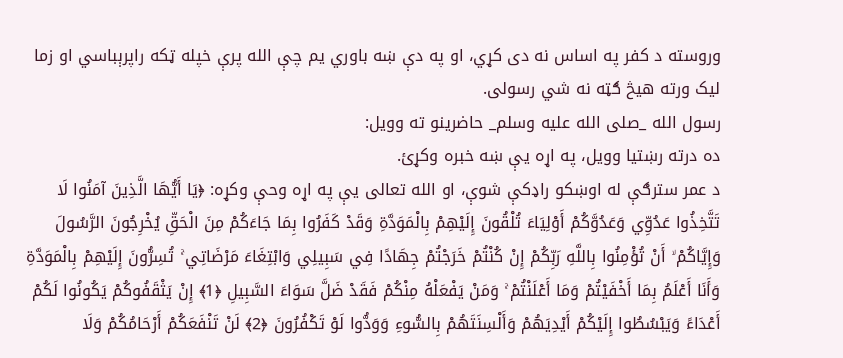وروسته د کفر په اساس نه دی کړي، او په دې ښه باوري يم چې الله پرې خپله ټکه راپرېباسي او زما ليک ورته هيڅ ګټه نه شي رسولی.
رسول الله _صلى الله عليه وسلم_ حاضرينو ته وويل:
ده درته رښتيا وويل، په اړه يې ښه خبره وکړئ.
د عمر سترګې له اوښکو راډکې شوې، او الله تعالی يې په اړه وحې وکړه: ﴿يَا أَيُّهَا الَّذِينَ آمَنُوا لَا تَتَّخِذُوا عَدُوِّي وَعَدُوَّكُمْ أَوْلِيَاءَ تُلْقُونَ إِلَيْهِمْ بِالْمَوَدَّةِ وَقَدْ كَفَرُوا بِمَا جَاءَكُمْ مِنَ الْحَقِّ يُخْرِجُونَ الرَّسُولَ وَإِيَّاكُمْ ۙ أَنْ تُؤْمِنُوا بِاللَّهِ رَبِّكُمْ إِنْ كُنْتُمْ خَرَجْتُمْ جِهَادًا فِي سَبِيلِي وَابْتِغَاءَ مَرْضَاتِي ۚ تُسِرُّونَ إِلَيْهِمْ بِالْمَوَدَّةِ وَأَنَا أَعْلَمُ بِمَا أَخْفَيْتُمْ وَمَا أَعْلَنْتُمْ ۚ وَمَنْ يَفْعَلْهُ مِنْكُمْ فَقَدْ ضَلَّ سَوَاءَ السَّبِيلِ ﴿1﴾ إِنْ يَثْقَفُوكُمْ يَكُونُوا لَكُمْ أَعْدَاءً وَيَبْسُطُوا إِلَيْكُمْ أَيْدِيَهُمْ وَأَلْسِنَتَهُمْ بِالسُّوءِ وَوَدُّوا لَوْ تَكْفُرُونَ ﴿2﴾ لَنْ تَنْفَعَكُمْ أَرْحَامُكُمْ وَلَا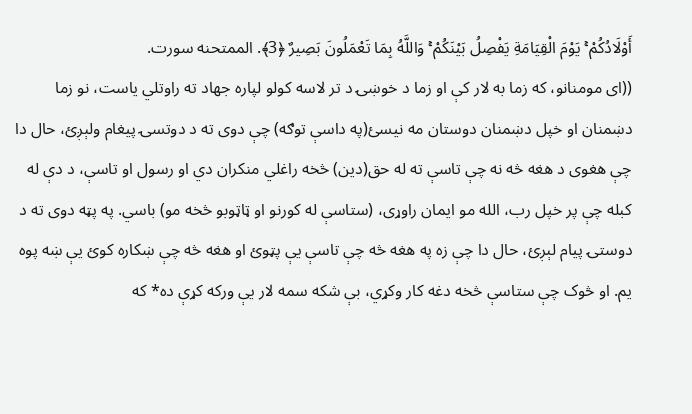أَوْلَادُكُمْ ۚ يَوْمَ الْقِيَامَةِ يَفْصِلُ بَيْنَكُمْ ۚ وَاللَّهُ بِمَا تَعْمَلُونَ بَصِيرٌ ﴿3﴾. الممتحنه سورت.
((ای مومنانو، که زما به لار کې او زما د خوښۍ د تر لاسه کولو لپاره جهاد ته راوتلي ياست، نو زما دښمنان او خپل دښمنان دوستان مه نيسئ(په داسې توګه) چې دوی ته د دوتسۍ پيغام ولېږئ، حال دا چې هغوی د هغه څه نه چې تاسې ته له حق(دين) څخه راغلي منکران دي او رسول او تاسې، د دې له کبله چې پر خپل رب، الله مو ايمان راوړی، (ستاسې له کورنو او ټاټوبو څخه مو) باسي. په پټه دوی ته د دوستۍ پيام لېږئ، حال دا چې زه په هغه څه چې تاسې يې پټوئ او هغه څه چې ښکاره کوئ يې ښه پوه يم. او څوک چې ستاسې څخه دغه کار وکړي، بې شکه سمه لار يې ورکه کړې ده* که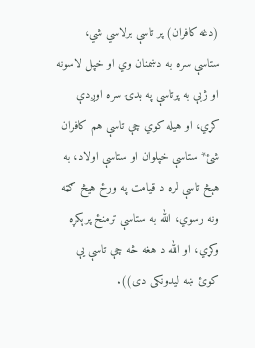(دغه کافران) پر تاسې برلاسي شي، ستاسې سره به دښمنان وي او خپل لاسونه او ژبې به پرتاسې په بدۍ سره اوږدې کړي، او هيله کوي چې تاسې هم کافران شئ* ستاسې خپلوان او ستاسې اولاد، به هېڅ تاسې لره د قيامت په ورځ هيڅ ګټه ونه رسوي، الله به ستاسې ترمنځ پرېکړه وکړي، او الله د هغه څه چې تاسې يې کوئ ښه ليدونکی دی)).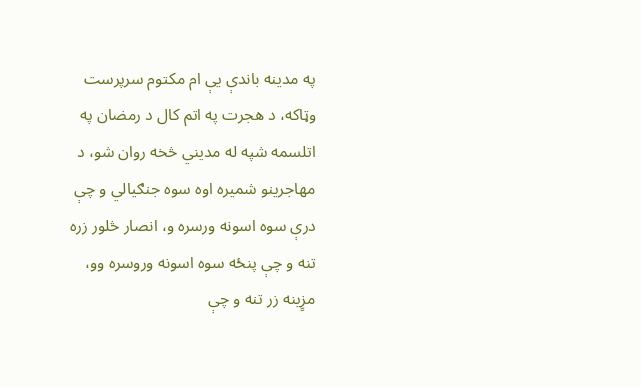په مدينه باندې يې ام مکتوم سرپرست وټاکه، د هجرت په اتم کال د رمضان په اتلسمه شپه له مدیني څخه روان شو، د مهاجرينو شميره اوه سوه جنګيالي و چې درې سوه اسونه ورسره و، انصار څلور زره تنه و چې پنځه سوه اسونه وروسره وو، مزٍينه زر تنه و چې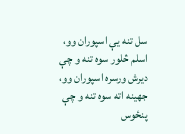سل تنه يې اسپوران وو، اسلم څلور سوه تنه و چې ديرش ورسره اسپوران وو، جهينه اته سوه تنه و چې پنځوس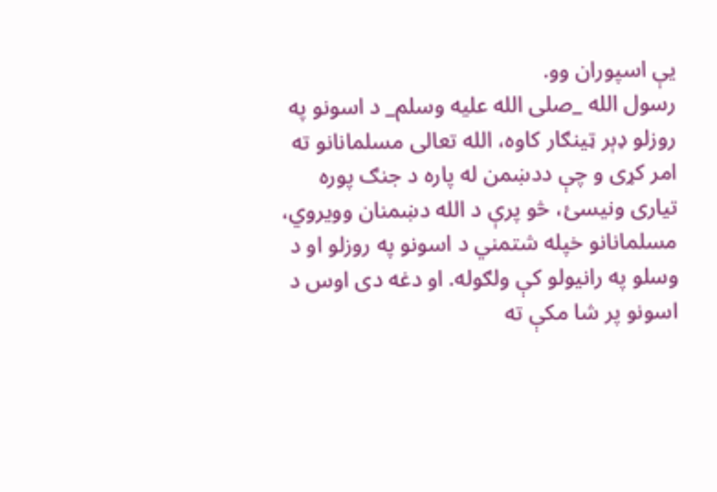يې اسپوران وو.
رسول الله _صلى الله عليه وسلم_ د اسونو په روزلو ډېر ټينګار کاوه، الله تعالی مسلمانانو ته امر کړی و چې ددښمن له پاره د جنګ پوره تياری ونيسئ، څو پرې د الله دښمنان وويروي، مسلمانانو خپله شتمني د اسونو په روزلو او د وسلو په رانيولو کې ولګوله. او دغه دی اوس د اسونو پر شا مکې ته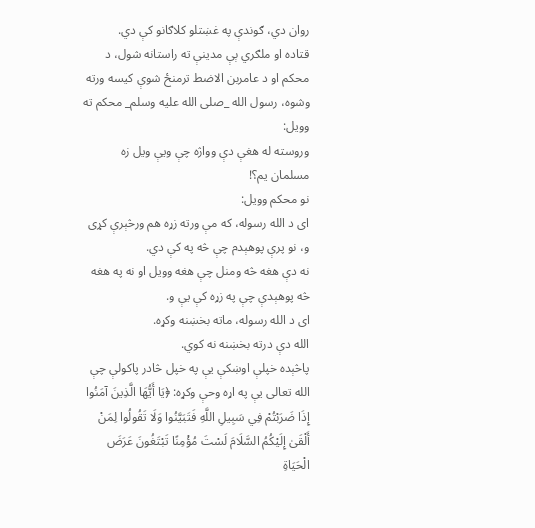روان دي، ګوندې په غښتلو کلاګانو کې دي.
قتاده او ملګري ېې مدينې ته راستانه شول، د محکم او د عامربن الاضط ترمنځ شوې کيسه ورته وشوه، رسول الله _صلى الله عليه وسلم_ محکم ته وويل:
وروسته له هغې دې وواژه چې ويې ويل زه مسلمان يم؟!
نو محکم وويل:
ای د الله رسوله، که مې ورته زړه هم ورڅېرې کړی و، نو پرې پوهېدم چې څه په کې دي.
نه دې هغه څه ومنل چې هغه وويل او نه په هغه څه پوهېدې چې په زړه کې يې و.
ای د الله رسوله، ماته بخښنه وکړه.
الله دې درته بخښنه نه کوي.
پاڅېده خپلې اوښکې يې په خپل څادر پاکولې چې الله تعالی يې په اړه وحې وکړه: ﴿يَا أَيُّهَا الَّذِينَ آمَنُوا إِذَا ضَرَبْتُمْ فِي سَبِيلِ اللَّهِ فَتَبَيَّنُوا وَلَا تَقُولُوا لِمَنْ أَلْقَىٰ إِلَيْكُمُ السَّلَامَ لَسْتَ مُؤْمِنًا تَبْتَغُونَ عَرَضَ الْحَيَاةِ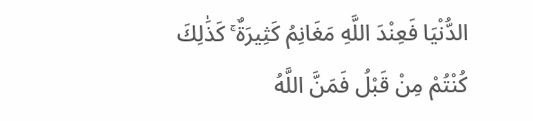الدُّنْيَا فَعِنْدَ اللَّهِ مَغَانِمُ كَثِيرَةٌ ۚ كَذَٰلِكَ كُنْتُمْ مِنْ قَبْلُ فَمَنَّ اللَّهُ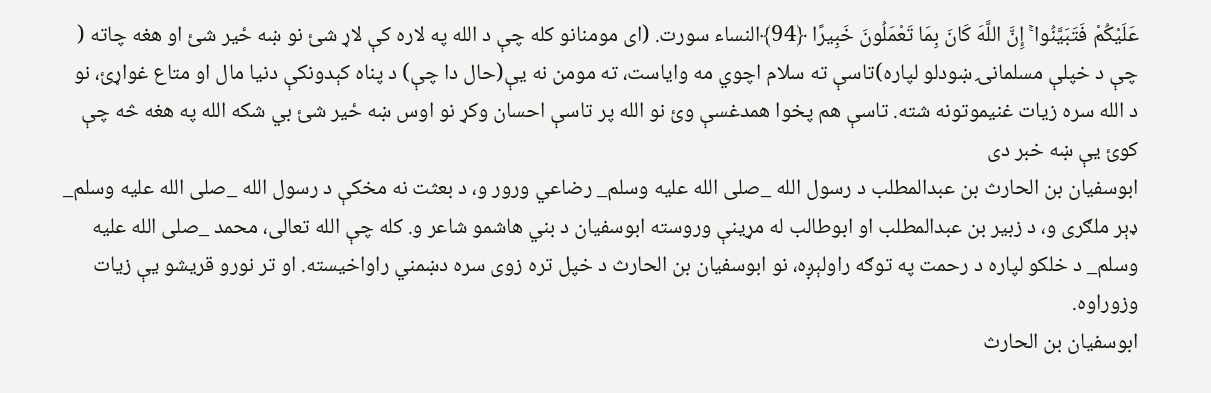عَلَيْكُمْ فَتَبَيَّنُوا ۚ إِنَّ اللَّهَ كَانَ بِمَا تَعْمَلُونَ خَبِيرًا ﴿94﴾النساء سورت. (ای مومنانو کله چې د الله په لاره کې لاړ شئ نو ښه ځير شئ او هغه چاته ( چې د خپلې مسلمانۍ ښودلو لپاره)تاسې ته سلام اچوي مه واياست، ته مومن نه يې(حال دا چې) د پناه کېدونکې دنيا مال او متاع غواړئ، نو د الله سره زيات غنيموتونه شته. تاسې هم پخوا همدغسې وئ نو الله پر تاسې احسان وکړ نو اوس ښه ځير شئ بي شکه الله په هغه څه چې کوئ يې ښه خبر دی
ابوسفيان بن الحارث بن عبدالمطلب د رسول الله _صلى الله عليه وسلم_ رضاعي ورور و، د بعثت نه مخکې د رسول الله _صلى الله عليه وسلم_ ډېر ملګری و، د زبير بن عبدالمطلب او ابوطالب له مړينې وروسته ابوسفيان د بني هاشمو شاعر و. کله چې الله تعالی، محمد _صلى الله عليه وسلم_ د خلکو لپاره د رحمت په توګه راولېږه، نو ابوسفيان بن الحارث د خپل تره زوی سره دښمني راواخيسته. او تر نورو قريشو يې زيات وزوراوه.
ابوسفيان بن الحارث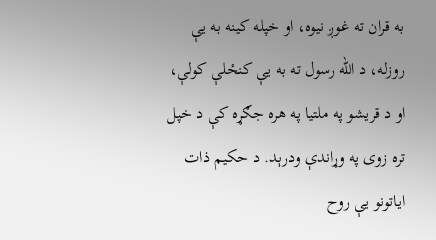به قران ته غوږ نيوه، او خپله کينه به يې روزله، د الله رسول ته به يې کنځلې کولې، او د قريشو په ملتيا په هره جګړه کې د خپل تره زوی په وړاندې ودرېد. د حکيم ذات اياتونو يې روح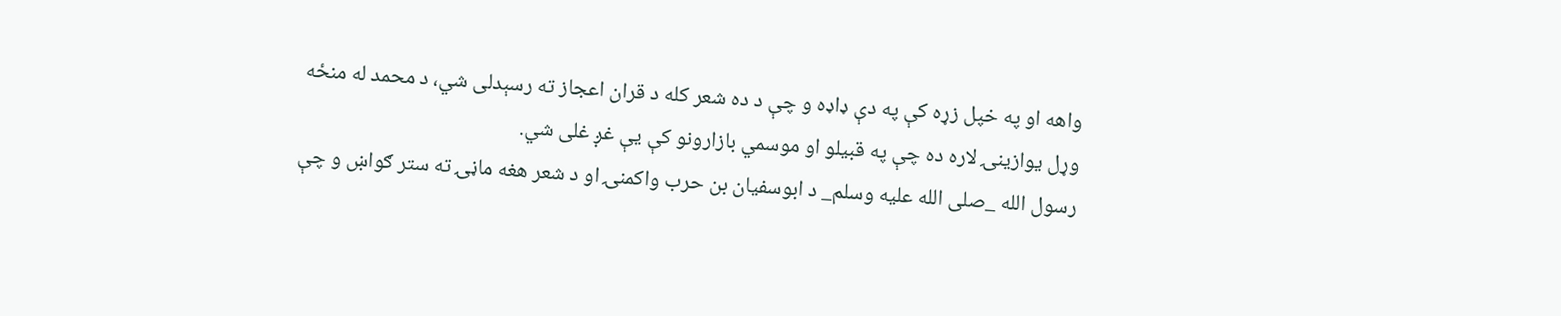واهه او په خپل زړه کې په دې ډاډه و چې د ده شعر کله د قران اعجاز ته رسېدلی شي، د محمد له منځه وړل يوازينۍ لاره ده چې په قبيلو او موسمي بازارونو کې يې غږ غلی شي.
رسول الله _صلى الله عليه وسلم_ د ابوسفيان بن حرب واکمنۍ او د شعر هغه ماڼۍ ته ستر ګواښ و چې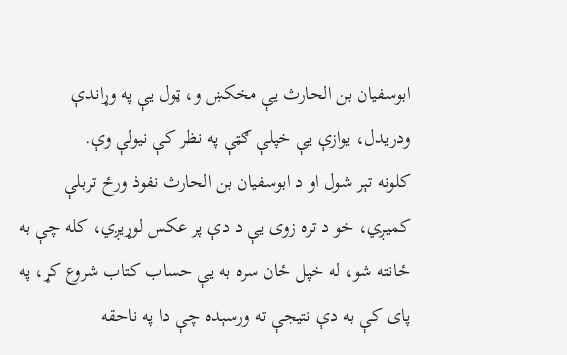ابوسفيان بن الحارث يې مخکښ و، ټول يې په وړاندې ودريدل، يوازې يې خپلې ګټې په نظر کې نيولې وې.
کلونه تېر شول او د ابوسفيان بن الحارث نفوذ ورځ تربلې کميږي، خو د تره زوی يې د دې پر عکس لوړيږي، کله چې به ځانته شو، له خپل ځان سره به يې حساب کتاب شروع کړ، په پای کې به دې نتيجې ته ورسېده چې دا په ناحقه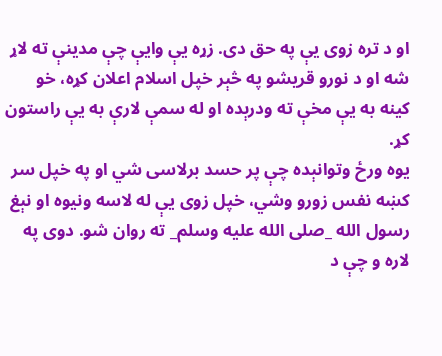او د تره زوی يې په حق دی. زړه يې وايې چې مدينې ته لاړ شه او د نورو قريشو په څېر خپل اسلام اعلان کړه، خو کينه به يې مخې ته ودرېده او له سمې لارې به يې راستون کړ.
يوه ورځ وتوانېده چې پر حسد برلاسی شي او په خپل سر کښه نفس زورو وشي، خپل زوی يې له لاسه ونيوه او نېغ رسول الله _صلى الله عليه وسلم_ ته روان شو. دوی په لاره و چې د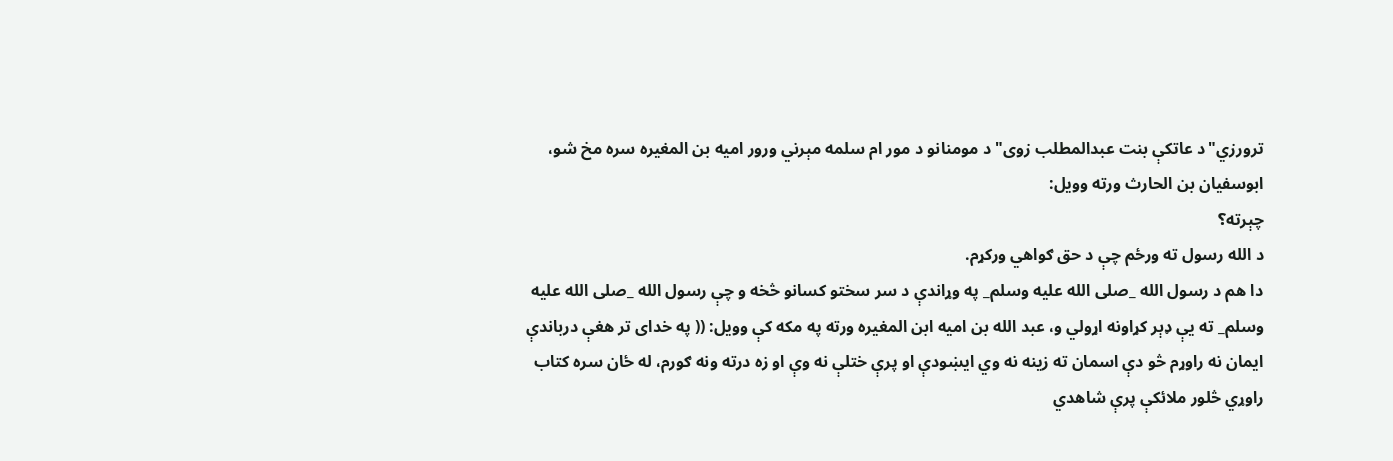ترورزي"د عاتکې بنت عبدالمطلب زوی" د مومنانو د مور ام سلمه مېرني ورور اميه بن المغيره سره مخ شو، ابوسفيان بن الحارث ورته وويل:
چېرته؟
د الله رسول ته ورځم چې د حق ګواهي ورکړم.
دا هم د رسول الله _صلى الله عليه وسلم_ په وړاندې د سر سختو کسانو څخه و چې رسول الله _صلى الله عليه وسلم_ ته يې ډېر کړاونه اړولي و، عبد الله بن اميه ابن المغيره ورته په مکه کې وويل: (( په خدای تر هغې درباندې ايمان نه راوړم څو دې اسمان ته زينه نه وي ايښودې او پرې ختلې نه وې او زه درته ونه ګورم، له ځان سره کتاب راوړي څلور ملائکې پرې شاهدي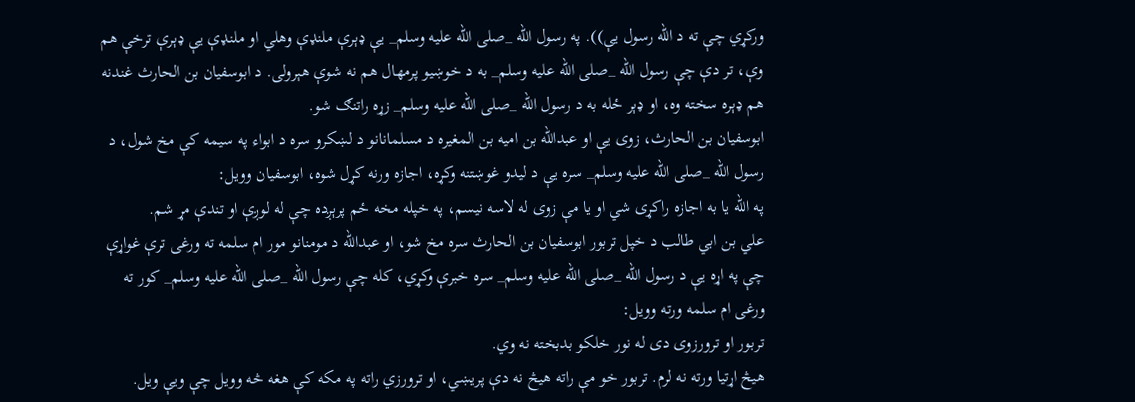ورکړي چې ته د الله رسول يې)). په رسول الله _صلى الله عليه وسلم_ يې ډېرې ملنډې وهلي او ملنډې يې ډېرې ترخې هم وې، تر دې چې رسول الله _صلى الله عليه وسلم_ به د خوښيو پرمهال هم نه شوې هېرولی. د ابوسفيان بن الحارث غندنه هم ډېره سخته وه، او ډېر ځله به د رسول الله _صلى الله عليه وسلم_ زړه راتنګ شو.
ابوسفيان بن الحارث، زوی يې او عبدالله بن اميه بن المغيره د مسلمانانو د لښکرو سره د ابواء په سيمه کې مخ شول، د رسول الله _صلى الله عليه وسلم_ سره يې د ليدو غوښتنه وکړه، اجازه ورنه کړل شوه، ابوسفيان وويل:
په الله يا به اجازه راکړی شي او يا مې زوی له لاسه نيسم، په خپله مخه ځم پرېږده چې له لوږې او تندې مړ شم.
علي بن ابي طالب د خپل تربور ابوسفيان بن الحارث سره مخ شو، او عبدالله د مومنانو مور ام سلمه ته ورغی ترې غواړې چې په اړه يې د رسول الله _صلى الله عليه وسلم_ سره خبرې وکړي، کله چې رسول الله _صلى الله عليه وسلم_ کور ته ورغی ام سلمه ورته وويل:
تربور او ترورزوی دی له نور خلکو بدبخته نه وي.
هيڅ اړتيا ورته نه لرم. تربور خو مې راته هيڅ نه دې پريښي، او ترورزي راته په مکه کې هغه څه وويل چې ويې ويل.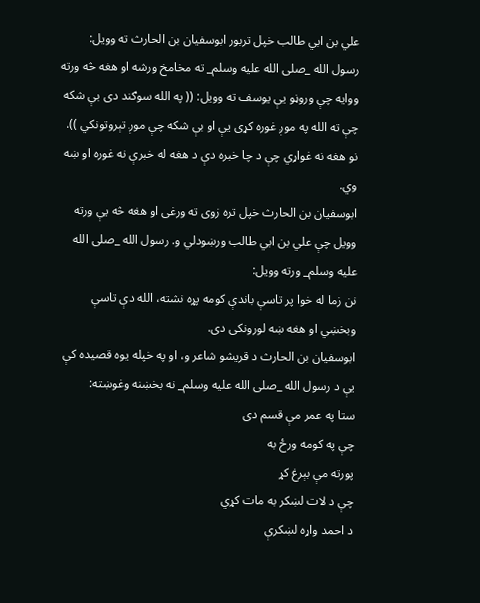علي بن ابي طالب خپل تربور ابوسفيان بن الحارث ته وويل:
رسول الله _صلى الله عليه وسلم_ ته مخامخ ورشه او هغه څه ورته ووايه چې وروڼو يې يوسف ته وويل: (( په الله سوګند دی بې شکه چې ته الله په موږ غوره کړی يې او بې شکه چې موږ تېروتونکي )). نو هغه نه غواړي چې د چا خبره دې د هغه له خبرې نه غوره او ښه وي.
ابوسفيان بن الحارث خپل تره زوی ته ورغی او هغه څه يې ورته وويل چې علي بن ابي طالب ورښودلي و. رسول الله _صلى الله عليه وسلم_ ورته وويل:
نن زما له خوا پر تاسې باندې کومه پړه نشته، الله دې تاسې وبخښي او هغه ښه لورونکی دی.
ابوسفيان بن الحارث د قريشو شاعر و، او په خپله يوه قصيده کې يې د رسول الله _صلى الله عليه وسلم_ نه بخښنه وغوښته:
ستا په عمر مې قسم دی
چې په کومه ورځ به
پورته مې بېرغ کړ
چې د لات لښکر به مات کړي
د احمد واړه لښکرې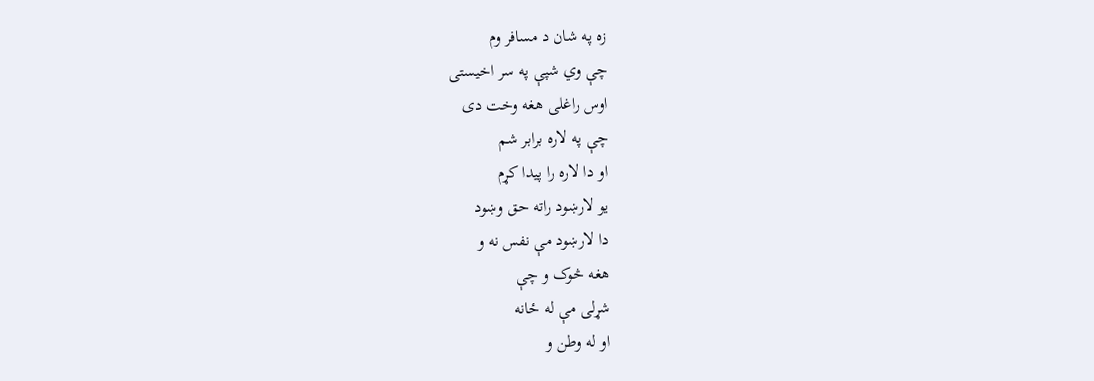زه په شان د مسافر وم
چې وي شپې په سر اخيستی
اوس راغلی هغه وخت دی
چې په لاره برابر شم
او دا لاره را پيدا کړم
يو لارښود راته حق وښود
دا لارښود مې نفس نه و
هغه څوک و چې
شړلی مې له ځانه
او له وطن و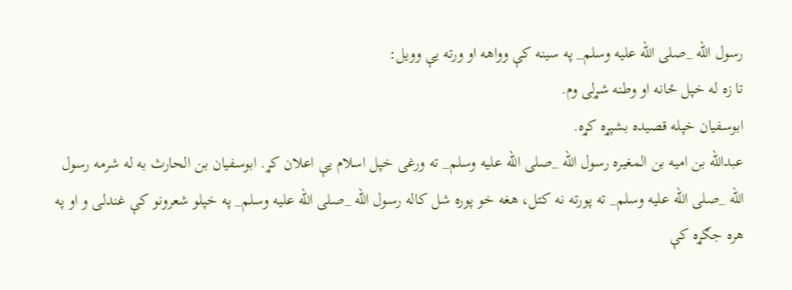رسول الله _صلى الله عليه وسلم_ په سينه کې وواهه او ورته يې وويل:
تا زه له خپل ځانه او وطنه شړلی وم.
ابوسفيان خپله قصيده بشپړه کړه.
عبدالله بن اميه بن المغيره رسول الله _صلى الله عليه وسلم_ ته ورغی خپل اسلام يې اعلان کړ. ابوسفيان بن الحارث به له شرمه رسول الله _صلى الله عليه وسلم_ ته پورته نه کتل، هغه خو پوره شل کاله رسول الله _صلى الله عليه وسلم_ په خپلو شعرونو کې غندلی و او په هره جګړه کې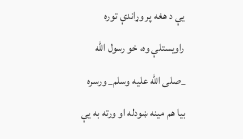يې د هغه پر وړاندې توره راويستلې وه، خو رسول الله _صلى الله عليه وسلم_ ورسره بيا هم مينه ښودله او ورته به يې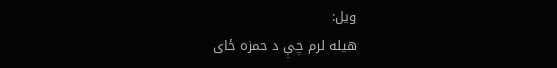ويل:
هيله لرم چې د حمزه ځای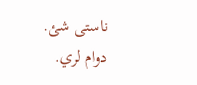ناستی شئ.
دوام لري.